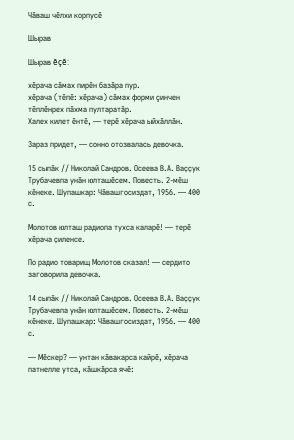Чӑваш чӗлхи корпусӗ

Шырав

Шырав ĕçĕ:

хӗрача сăмах пирĕн базăра пур.
хӗрача (тĕпĕ: хӗрача) сăмах форми çинчен тĕплĕнрех пăхма пултаратăр.
Халех килет ӗнтӗ, — терӗ хӗрача ыйхӑллӑн.

Зараз придет, — сонно отозвалась девочка.

15 сыпӑк // Николай Сандров. Осеева В.А. Ваҫҫук Трубачевпа унӑн юлташӗсем. Повесть. 2-мӗш кӗнеке. Шупашкар: Чӑвашгосиздат, 1956. — 400 с.

Молотов юлташ радиопа тухса каларӗ! — терӗ хӗрача ҫиленсе.

По радио товарищ Молотов сказал! — сердито заговорила девочка.

14 сыпӑк // Николай Сандров. Осеева В.А. Ваҫҫук Трубачевпа унӑн юлташӗсем. Повесть. 2-мӗш кӗнеке. Шупашкар: Чӑвашгосиздат, 1956. — 400 с.

— Мӗскер? — унтан кӑвакарса кайрӗ, хӗрача патнелле утса, кӑшкӑрса ячӗ: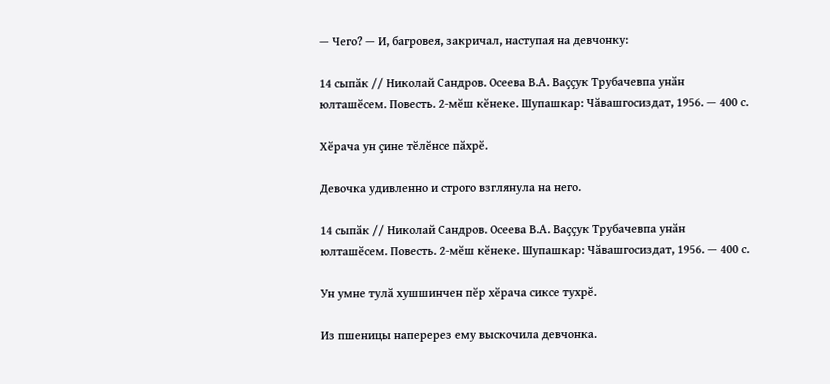— Чего? — И, багровея, закричал, наступая на девчонку:

14 сыпӑк // Николай Сандров. Осеева В.А. Ваҫҫук Трубачевпа унӑн юлташӗсем. Повесть. 2-мӗш кӗнеке. Шупашкар: Чӑвашгосиздат, 1956. — 400 с.

Хӗрача ун ҫине тӗлӗнсе пӑхрӗ.

Девочка удивленно и строго взглянула на него.

14 сыпӑк // Николай Сандров. Осеева В.А. Ваҫҫук Трубачевпа унӑн юлташӗсем. Повесть. 2-мӗш кӗнеке. Шупашкар: Чӑвашгосиздат, 1956. — 400 с.

Ун умне тулӑ хушшинчен пӗр хӗрача сиксе тухрӗ.

Из пшеницы наперерез ему выскочила девчонка.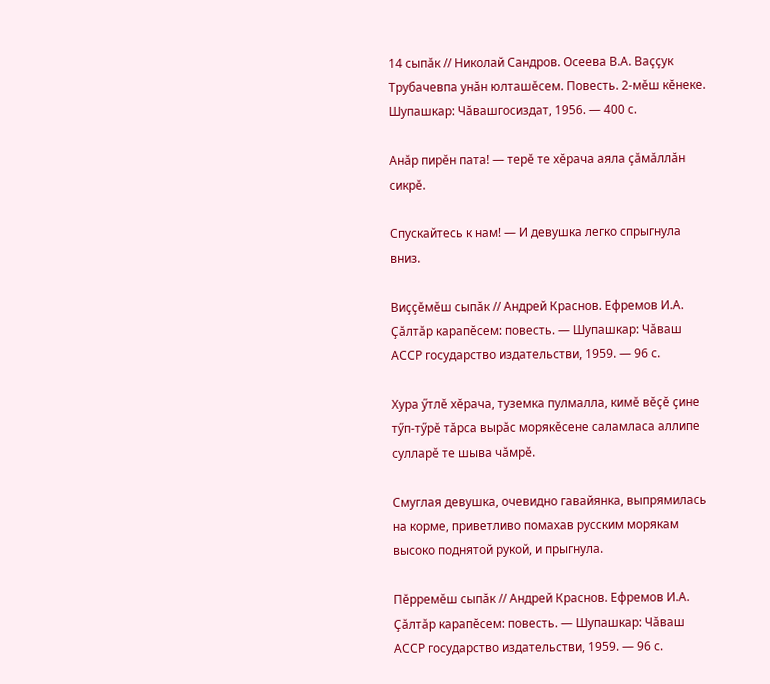14 сыпӑк // Николай Сандров. Осеева В.А. Ваҫҫук Трубачевпа унӑн юлташӗсем. Повесть. 2-мӗш кӗнеке. Шупашкар: Чӑвашгосиздат, 1956. — 400 с.

Анӑр пирӗн пата! — терӗ те хӗрача аяла ҫӑмӑллӑн сикрӗ.

Спускайтесь к нам! — И девушка легко спрыгнула вниз.

Виҫҫӗмӗш сыпӑк // Андрей Краснов. Ефремов И.А. Ҫӑлтӑр карапӗсем: повесть. — Шупашкар: Чӑваш АССР государство издательстви, 1959. — 96 с.

Хура ӳтлӗ хӗрача, туземка пулмалла, кимӗ вӗҫӗ ҫине тӳп-тӳрӗ тӑрса вырӑс морякӗсене саламласа аллипе сулларӗ те шыва чӑмрӗ.

Смуглая девушка, очевидно гавайянка, выпрямилась на корме, приветливо помахав русским морякам высоко поднятой рукой, и прыгнула.

Пӗрремӗш сыпӑк // Андрей Краснов. Ефремов И.А. Ҫӑлтӑр карапӗсем: повесть. — Шупашкар: Чӑваш АССР государство издательстви, 1959. — 96 с.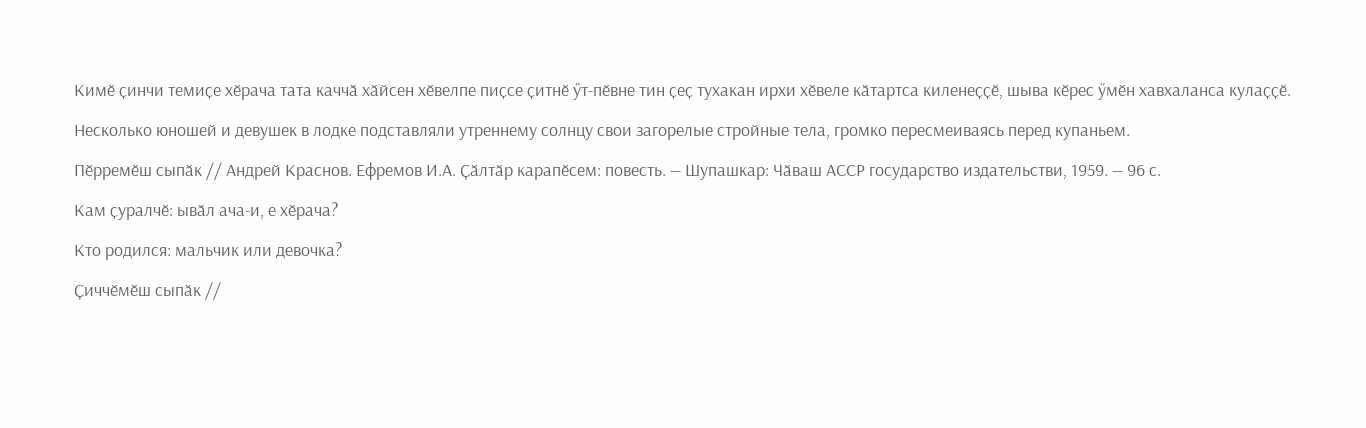Кимӗ ҫинчи темиҫе хӗрача тата каччӑ хӑйсен хӗвелпе пиҫсе ҫитнӗ ӳт-пӗвне тин ҫеҫ тухакан ирхи хӗвеле кӑтартса киленеҫҫӗ, шыва кӗрес ӳмӗн хавхаланса кулаҫҫӗ.

Несколько юношей и девушек в лодке подставляли утреннему солнцу свои загорелые стройные тела, громко пересмеиваясь перед купаньем.

Пӗрремӗш сыпӑк // Андрей Краснов. Ефремов И.А. Ҫӑлтӑр карапӗсем: повесть. — Шупашкар: Чӑваш АССР государство издательстви, 1959. — 96 с.

Кам ҫуралчӗ: ывӑл ача-и, е хӗрача?

Кто родился: мальчик или девочка?

Ҫиччӗмӗш сыпӑк //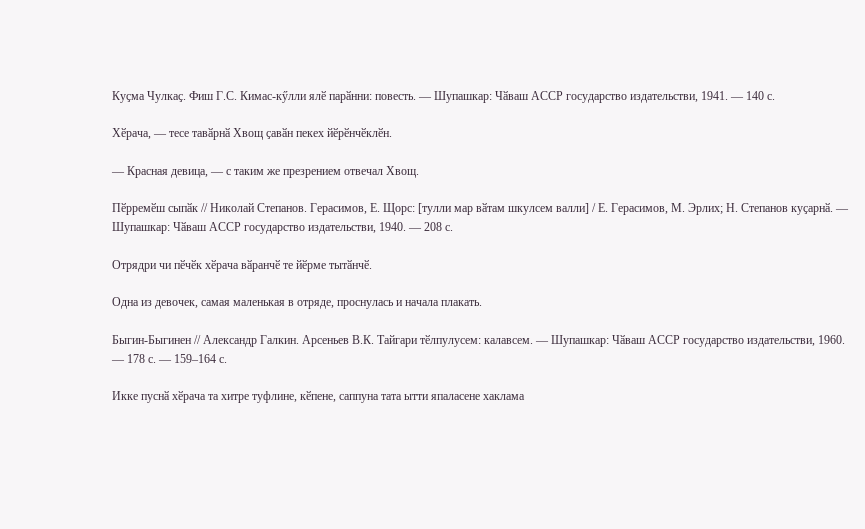Куҫма Чулкаҫ. Фиш Г.С. Кимас-кӳлли ялӗ парӑнни: повесть. — Шупашкар: Чӑваш АССР государство издательстви, 1941. — 140 с.

Хӗрача, — тесе тавӑрнӑ Хвощ ҫавӑн пекех йӗрӗнчӗклӗн.

— Красная девица, — с таким же презрением отвечал Хвощ.

Пӗрремӗш сыпӑк // Николай Степанов. Герасимов, Е. Щорс: [тулли мар вӑтам шкулсем валли] / Е. Герасимов, М. Эрлих; Н. Степанов куҫарнӑ. — Шупашкар: Чӑваш АССР государство издательстви, 1940. — 208 с.

Отрядри чи пӗчӗк хӗрача вӑранчӗ те йӗрме тытӑнчӗ.

Одна из девочек, самая маленькая в отряде, проснулась и начала плакать.

Быгин-Быгинен // Александр Галкин. Арсеньев В.К. Тайгари тӗлпулусем: калавсем. — Шупашкар: Чӑваш АССР государство издательстви, 1960. — 178 с. — 159–164 с.

Икке пуснӑ хӗрача та хитре туфлине, кӗпене, саппуна тата ытти япаласене хаклама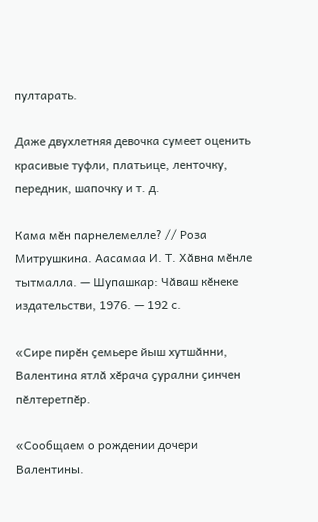пултарать.

Даже двухлетняя девочка сумеет оценить красивые туфли, платьице, ленточку, передник, шапочку и т. д.

Кама мӗн парнелемелле? // Роза Митрушкина. Аасамаа И. Т. Хӑвна мӗнле тытмалла. — Шупашкар: Чӑваш кӗнеке издательстви, 1976. — 192 с.

«Сире пирӗн ҫемьере йыш хутшӑнни, Валентина ятлӑ хӗрача ҫурални ҫинчен пӗлтеретпӗр.

«Сообщаем о рождении дочери Валентины.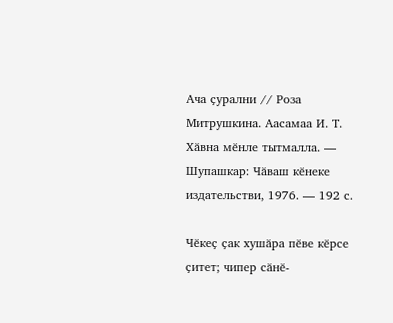Ача ҫурални // Роза Митрушкина. Аасамаа И. Т. Хӑвна мӗнле тытмалла. — Шупашкар: Чӑваш кӗнеке издательстви, 1976. — 192 с.

Чӗкеҫ ҫак хушӑра пӗве кӗрсе ҫитет; чипер сӑнӗ-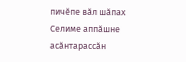пичӗпе вӑл шӑпах Селиме аппӑшне асӑнтарассӑн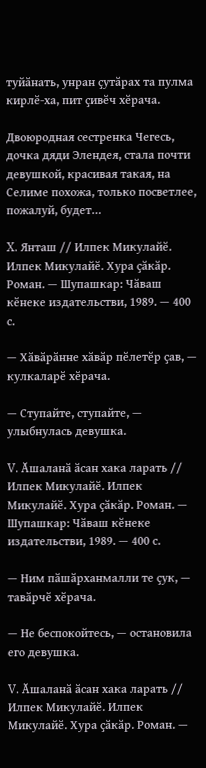туйӑнать, унран ҫутӑрах та пулма кирлӗ-ха, пит ҫивӗч хӗрача.

Двоюродная сестренка Чегесь, дочка дяди Элендея, стала почти девушкой, красивая такая, на Селиме похожа, только посветлее, пожалуй, будет…

X. Янташ // Илпек Микулайӗ. Илпек Микулайӗ. Хура ҫӑкӑр. Роман. — Шупашкар: Чӑваш кӗнеке издательстви, 1989. — 400 с.

— Хӑвӑрӑнне хӑвӑр пӗлетӗр ҫав, — кулкаларӗ хӗрача.

— Ступайте, ступайте, — улыбнулась девушка.

V. Ӑшаланӑ ӑсан хака ларать // Илпек Микулайӗ. Илпек Микулайӗ. Хура ҫӑкӑр. Роман. — Шупашкар: Чӑваш кӗнеке издательстви, 1989. — 400 с.

— Ним пӑшӑрханмалли те ҫук, — тавӑрчӗ хӗрача.

— Не беспокойтесь, — остановила его девушка.

V. Ӑшаланӑ ӑсан хака ларать // Илпек Микулайӗ. Илпек Микулайӗ. Хура ҫӑкӑр. Роман. —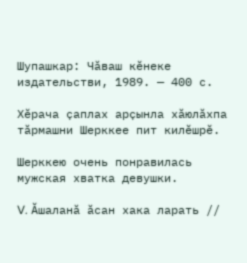Шупашкар: Чӑваш кӗнеке издательстви, 1989. — 400 с.

Хӗрача ҫаплах арҫынла хӑюлӑхпа тӑрмашни Шерккее пит килӗшрӗ.

Шерккею очень понравилась мужская хватка девушки.

V. Ӑшаланӑ ӑсан хака ларать //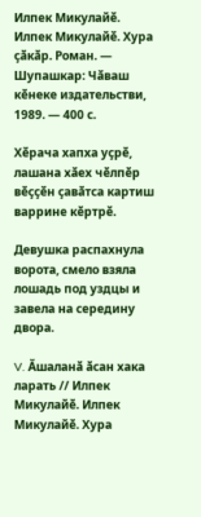Илпек Микулайӗ. Илпек Микулайӗ. Хура ҫӑкӑр. Роман. — Шупашкар: Чӑваш кӗнеке издательстви, 1989. — 400 с.

Хӗрача хапха уҫрӗ, лашана хӑех чӗлпӗр вӗҫҫӗн ҫавӑтса картиш варрине кӗртрӗ.

Девушка распахнула ворота, смело взяла лошадь под уздцы и завела на середину двора.

V. Ӑшаланӑ ӑсан хака ларать // Илпек Микулайӗ. Илпек Микулайӗ. Хура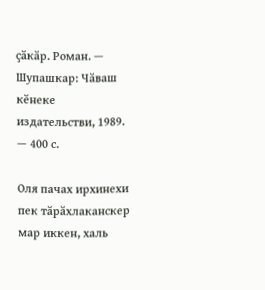ҫӑкӑр. Роман. — Шупашкар: Чӑваш кӗнеке издательстви, 1989. — 400 с.

Оля пачах ирхинехи пек тӑрӑхлаканскер мар иккен, халь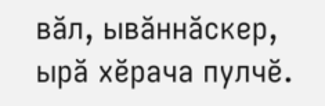вӑл, ывӑннӑскер, ырӑ хӗрача пулчӗ.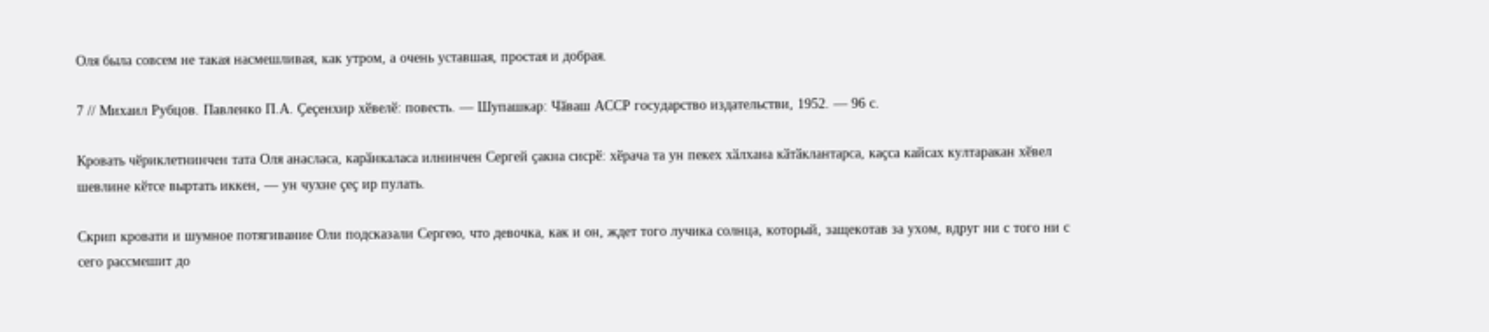Оля была совсем не такая насмешливая, как утром, а очень уставшая, простая и добрая.

7 // Михаил Рубцов. Павленко П.А. Ҫеҫенхир хӗвелӗ: повесть. — Шупашкар: Чӑваш АССР государство издательстви, 1952. — 96 с.

Кровать чӗриклетнинчен тата Оля анасласа, карӑнкаласа илнинчен Сергей ҫакна сисрӗ: хӗрача та ун пекех хӑлхана кӑтӑклантарса, каҫса кайсах култаракан хӗвел шевлине кӗтсе выртать иккен, — ун чухне ҫеҫ ир пулать.

Скрип кровати и шумное потягивание Оли подсказали Сергею, что девочка, как и он, ждет того лучика солнца, который, защекотав за ухом, вдруг ни с того ни с сего рассмешит до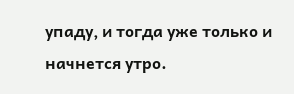упаду, и тогда уже только и начнется утро.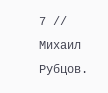7 // Михаил Рубцов.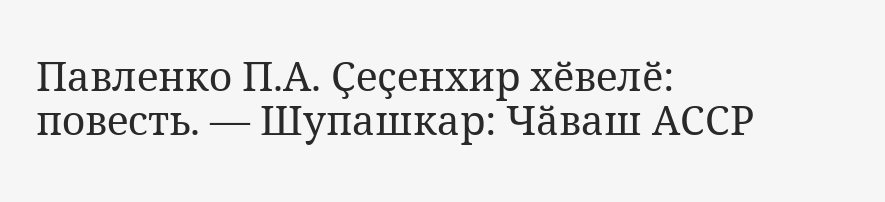Павленко П.А. Ҫеҫенхир хӗвелӗ: повесть. — Шупашкар: Чӑваш АССР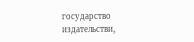государство издательстви,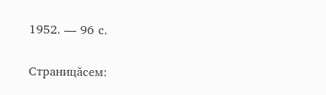1952. — 96 с.

Страницăсем: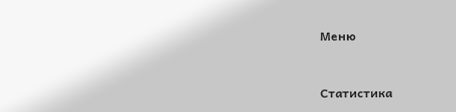Меню



Статистика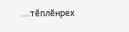...тĕплӗнрех